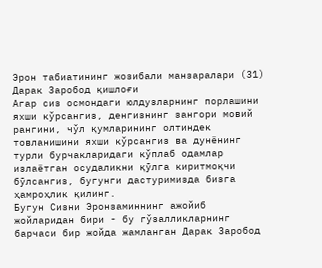Эрон табиатининг жозибали манзаралари (31)
Дарак Заробод қишлоғи
Агар сиз осмондаги юлдузларнинг порлашини яхши кўрсангиз, денгизнинг зангори мовий рангини, чўл қумларининг олтиндек товланишини яхши кўрсангиз ва дунёнинг турли бурчакларидаги кўплаб одамлар излаётган осудаликни қӯлга киритмоқчи бӯлсангиз, бугунги дастуримизда бизга ҳамроҳлик қилинг.
Бугун Сизни Эронзаминнинг ажойиб жойларидан бири - бу гўзалликларнинг барчаси бир жойда жамланган Дарак Заробод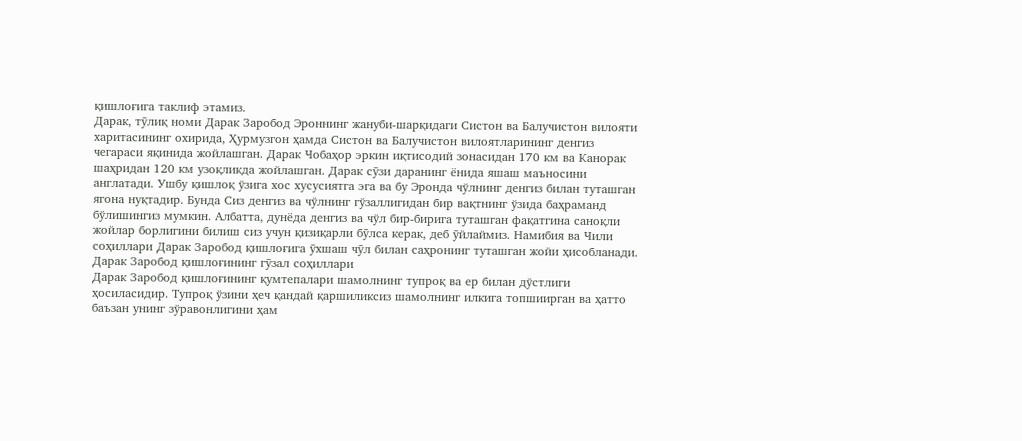қишлоғига таклиф этамиз.
Дарак, тӯлиқ номи Дарак Заробод Эроннинг жануби-шарқидаги Систон ва Балучистон вилояти харитасининг охирида, Ҳурмузгон ҳамда Систон ва Балучистон вилоятларининг денгиз чегараси яқинида жойлашган. Дарак Чобаҳор эркин иқтисодий зонасидан 170 км ва Канорак шаҳридан 120 км узоқликда жойлашган. Дарак сӯзи даранинг ёнида яшаш маъносини англатади. Ушбу қишлоқ ўзига хос хусусиятга эга ва бу Эронда чўлнинг денгиз билан туташган ягона нуқтадир. Бунда Сиз денгиз ва чўлнинг гўзаллигидан бир вақтнинг ўзида баҳраманд бўлишингиз мумкин. Албатта, дунёда денгиз ва чўл бир-бирига туташган фақатгина саноқли жойлар борлигини билиш сиз учун қизиқарли бӯлса керак, деб ӯйлаймиз. Намибия ва Чили соҳиллари Дарак Заробод қишлоғига ӯхшаш чӯл билан саҳронинг туташган жойи ҳисобланади.
Дарак Заробод қишлоғининг гӯзал соҳиллари
Дарак Заробод қишлоғининг қумтепалари шамолнинг тупроқ ва ер билан дўстлиги ҳосиласидир. Тупроқ ўзини ҳеч қандай қаршиликсиз шамолнинг илкига топшиирган ва ҳатто баъзан унинг зўравонлигини ҳам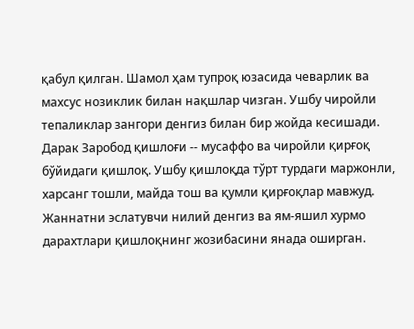қабул қилган. Шамол ҳам тупроқ юзасида чеварлик ва махсус нозиклик билан нақшлар чизган. Ушбу чиройли тепаликлар зангори денгиз билан бир жойда кесишади. Дарак Заробод қишлоғи -- мусаффо ва чиройли қирғоқ бўйидаги қишлоқ. Ушбу қишлоқда тўрт турдаги маржонли, харсанг тошли, майда тош ва қумли қирғоқлар мавжуд. Жаннатни эслатувчи нилий денгиз ва ям-яшил хурмо дарахтлари қишлоқнинг жозибасини янада оширган.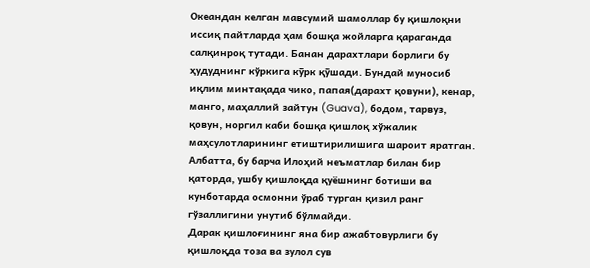Океандан келган мавсумий шамоллар бу қишлоқни иссиқ пайтларда ҳам бошқа жойларга қараганда салқинроқ тутади. Банан дарахтлари борлиги бу ҳудуднинг кўркига кӯрк қӯшади. Бундай муносиб иқлим минтақада чико, папая(дарахт қовуни), кенар, манго, маҳаллий зайтун (Guava), бодом, тарвуз, қовун, норгил каби бошқа қишлоқ хўжалик маҳсулотларининг етиштирилишига шароит яратган. Албатта, бу барча Илоҳий неъматлар билан бир қаторда, ушбу қишлоқда қуёшнинг ботиши ва кунботарда осмонни ўраб турган қизил ранг гўзаллигини унутиб бўлмайди.
Дарак қишлоғининг яна бир ажабтовурлиги бу қишлоқда тоза ва зулол сув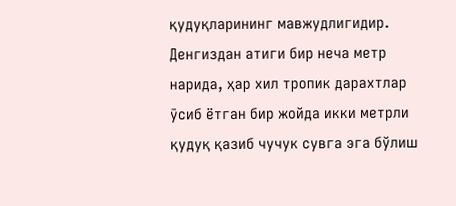қудуқларининг мавжудлигидир. Денгиздан атиги бир неча метр нарида, ҳар хил тропик дарахтлар ӯсиб ётган бир жойда икки метрли қудуқ қазиб чучук сувга эга бўлиш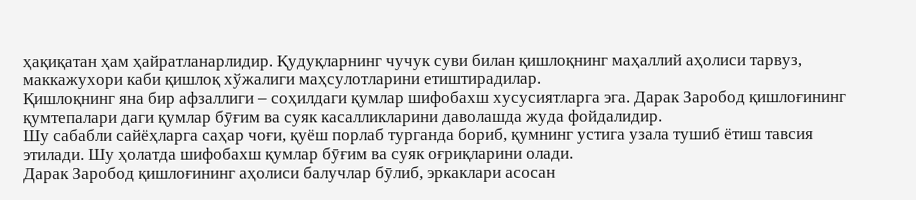ҳақиқатан ҳам ҳайратланарлидир. Қудуқларнинг чучук суви билан қишлоқнинг маҳаллий аҳолиси тарвуз, маккажухори каби қишлоқ хўжалиги маҳсулотларини етиштирадилар.
Қишлоқнинг яна бир афзаллиги – соҳилдаги қумлар шифобахш хусусиятларга эга. Дарак Заробод қишлоғининг қумтепалари даги қумлар бӯғим ва суяк касалликларини даволашда жуда фойдалидир.
Шу сабабли сайёҳларга саҳар чоғи, қуёш порлаб турганда бориб, қумнинг устига узала тушиб ётиш тавсия этилади. Шу ҳолатда шифобахш қумлар бӯғим ва суяк оғриқларини олади.
Дарак Заробод қишлоғининг аҳолиси балучлар бӯлиб, эркаклари асосан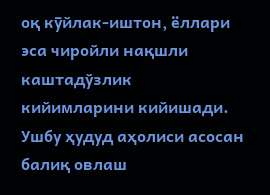оқ кӯйлак-иштон, ёллари эса чиройли нақшли каштадўзлик кийимларини кийишади. Ушбу ҳудуд аҳолиси асосан балиқ овлаш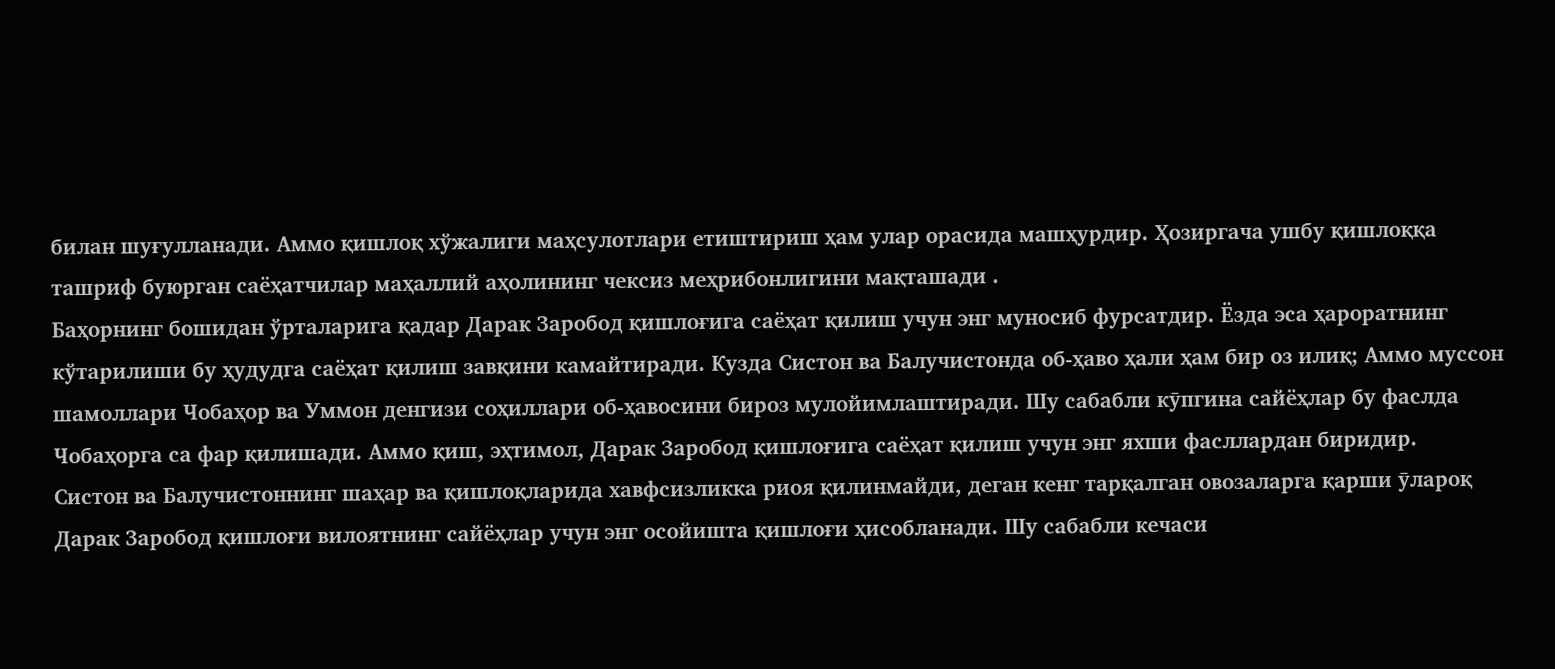билан шуғулланади. Аммо қишлоқ хўжалиги маҳсулотлари етиштириш ҳам улар орасида машҳурдир. Ҳозиргача ушбу қишлоққа ташриф буюрган саёҳатчилар маҳаллий аҳолининг чексиз меҳрибонлигини мақташади .
Баҳорнинг бошидан ўрталарига қадар Дарак Заробод қишлоғига саёҳат қилиш учун энг муносиб фурсатдир. Ёзда эса ҳароратнинг кўтарилиши бу ҳудудга саёҳат қилиш завқини камайтиради. Кузда Систон ва Балучистонда об-ҳаво ҳали ҳам бир оз илиқ; Аммо муссон шамоллари Чобаҳор ва Уммон денгизи соҳиллари об-ҳавосини бироз мулойимлаштиради. Шу сабабли кӯпгина сайёҳлар бу фаслда Чобаҳорга са фар қилишади. Аммо қиш, эҳтимол, Дарак Заробод қишлоғига саёҳат қилиш учун энг яхши фасллардан биридир.
Систон ва Балучистоннинг шаҳар ва қишлоқларида хавфсизликка риоя қилинмайди, деган кенг тарқалган овозаларга қарши ӯлароқ Дарак Заробод қишлоғи вилоятнинг сайёҳлар учун энг осойишта қишлоғи ҳисобланади. Шу сабабли кечаси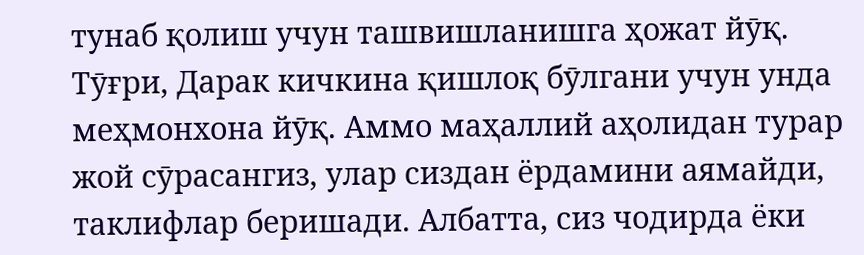тунаб қолиш учун ташвишланишга ҳожат йӯқ.
Тӯғри, Дарак кичкина қишлоқ бӯлгани учун унда меҳмонхона йӯқ. Аммо маҳаллий аҳолидан турар жой сӯрасангиз, улар сиздан ёрдамини аямайди, таклифлар беришади. Албатта, сиз чодирда ёки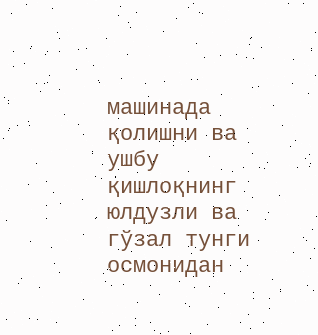машинада қолишни ва ушбу қишлоқнинг юлдузли ва гўзал тунги осмонидан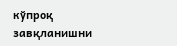кўпроқ завқланишни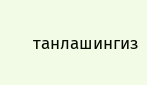танлашингиз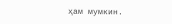ҳам мумкин.